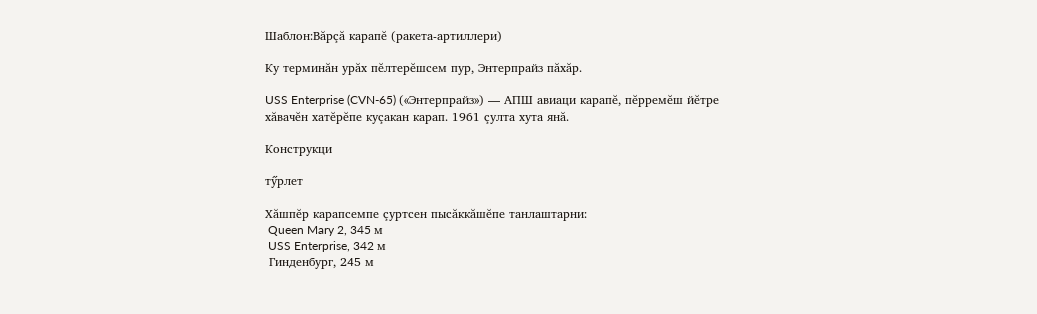Шаблон:Вăрçă карапĕ (ракета-артиллери)

Ку терминăн урăх пĕлтерĕшсем пур, Энтерпрайз пăхăр.

USS Enterprise (CVN-65) («Энтерпрайз») — АПШ авиаци карапĕ, пĕрремĕш йĕтре хăвачĕн хатĕрĕпе куçакан карап. 1961 çулта хута янă.

Конструкци

тӳрлет

Хăшпĕр карапсемпе çуртсен пысăккăшĕпе танлаштарни:
 Queen Mary 2, 345 м
 USS Enterprise, 342 м
 Гинденбург, 245 м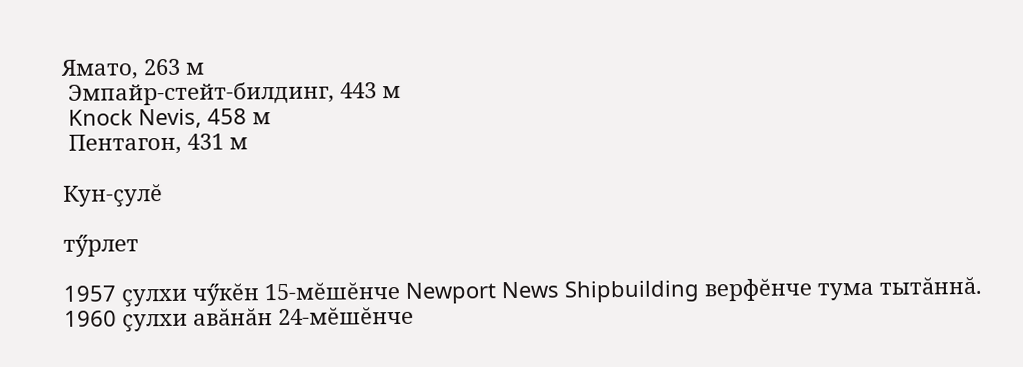Ямато, 263 м
 Эмпайр-стейт-билдинг, 443 м
 Knock Nevis, 458 м
 Пентагон, 431 м

Кун-çулĕ

тӳрлет

1957 çулхи чӳкĕн 15-мĕшĕнче Newport News Shipbuilding верфĕнче тума тытăннă. 1960 çулхи авăнăн 24-мĕшĕнче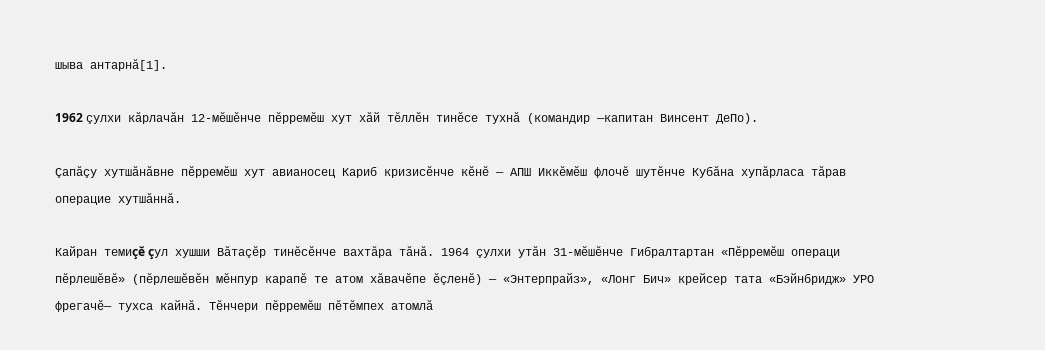шыва антарнă[1].

1962 çулхи кăрлачăн 12-мĕшĕнче пĕрремĕш хут хăй тĕллĕн тинĕсе тухнă (командир —капитан Винсент ДеПо).

Çапăçу хутшăнăвне пĕрремĕш хут авианосец Кариб кризисĕнче кĕнĕ — АПШ Иккĕмĕш флочĕ шутĕнче Кубăна хупăрласа тăрав операцие хутшăннă.

Кайран темиçĕ çул хушши Вăтаçĕр тинĕсĕнче вахтăра тăнă. 1964 çулхи утăн 31-мĕшĕнче Гибралтартан «Пĕрремĕш операци пĕрлешĕвĕ» (пĕрлешĕвĕн мĕнпур карапĕ те атом хăвачĕпе ĕçленĕ) — «Энтерпрайз», «Лонг Бич» крейсер тата «Бэйнбридж» УРО фрегачĕ— тухса кайнă. Тĕнчери пĕрремĕш пĕтĕмпех атомлă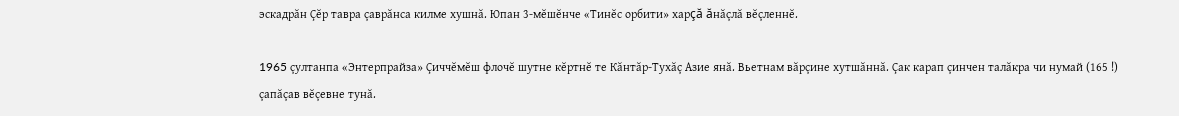эскадрăн Çĕр тавра çаврăнса килме хушнă. Юпан 3-мĕшĕнче «Тинĕс орбити» харçă ăнăçлă вĕçленнĕ.

1965 çултанпа «Энтерпрайза» Çиччĕмĕш флочĕ шутне кĕртнĕ те Кăнтăр-Тухăç Азие янă. Вьетнам вăрçине хутшăннă. Çак карап çинчен талăкра чи нумай (165 !) çапăçав вĕçевне тунă.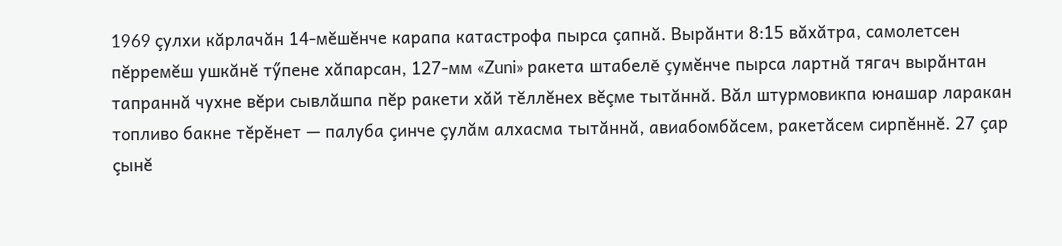1969 çулхи кăрлачăн 14-мĕшĕнче карапа катастрофа пырса çапнă. Вырăнти 8:15 вăхăтра, самолетсен пĕрремĕш ушкăнĕ тӳпене хăпарсан, 127-мм «Zuni» ракета штабелĕ çумĕнче пырса лартнă тягач вырăнтан тапраннă чухне вĕри сывлăшпа пĕр ракети хăй тĕллĕнех вĕçме тытăннă. Вăл штурмовикпа юнашар ларакан топливо бакне тĕрĕнет — палуба çинче çулăм алхасма тытăннă, авиабомбăсем, ракетăсем сирпĕннĕ. 27 çар çынĕ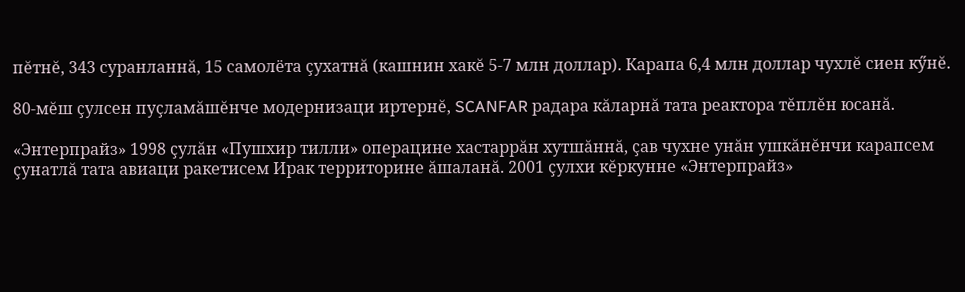пĕтнĕ, 343 суранланнă, 15 самолёта çухатнă (кашнин хакĕ 5-7 млн доллар). Карапа 6,4 млн доллар чухлĕ сиен кӳнĕ.

80-мĕш çулсен пуçламăшĕнче модернизаци иртернĕ, SCANFAR радара кăларнă тата реактора тĕплĕн юсанă.

«Энтерпрайз» 1998 çулăн «Пушхир тилли» операцине хастаррăн хутшăннă, çав чухне унăн ушкăнĕнчи карапсем çунатлă тата авиаци ракетисем Ирак территорине ăшаланă. 2001 çулхи кĕркунне «Энтерпрайз»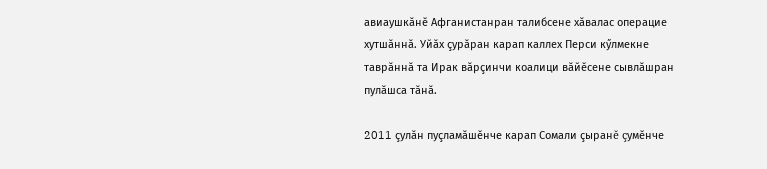авиаушкăнĕ Афганистанран талибсене хăвалас операцие хутшăннă. Уйăх çурăран карап каллех Перси кӳлмекне таврăннă та Ирак вăрçинчи коалици вăйĕсене сывлăшран пулăшса тăнă.

2011 çулăн пуçламăшĕнче карап Сомали çыранĕ çумĕнче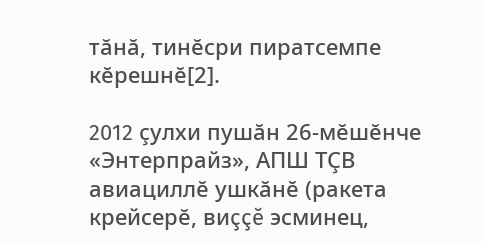тăнă, тинĕсри пиратсемпе кĕрешнĕ[2].

2012 çулхи пушăн 26-мĕшĕнче «Энтерпрайз», АПШ ТÇВ авиациллĕ ушкăнĕ (ракета крейсерĕ, виççĕ эсминец,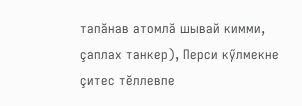тапăнав атомлă шывай кимми, çаплах танкер), Перси кӳлмекне çитес тĕллевпе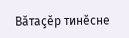Вăтаçĕр тинĕсне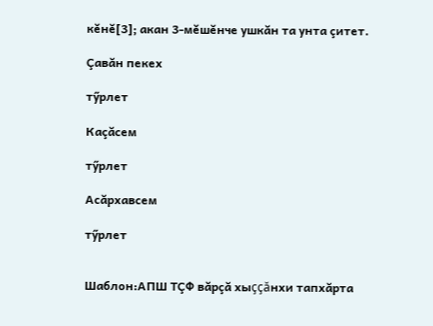кĕнĕ[3]; акан 3-мĕшĕнче ушкăн та унта çитет.

Çавăн пекех

тӳрлет

Каçăсем

тӳрлет

Асăрхавсем

тӳрлет


Шаблон:АПШ ТÇФ вăрçă хыççăнхи тапхăрта